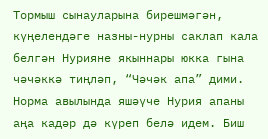Тормыш сынауларына бирешмәгән, күңелендәге назны-нурны саклап кала белгән Нурияне якыннары юкка гына чәчәккә тиңләп, “Чәчәк апа” дими. Норма авылында яшәүче Нурия апаны аңа кадәр дә күреп белә идем. Биш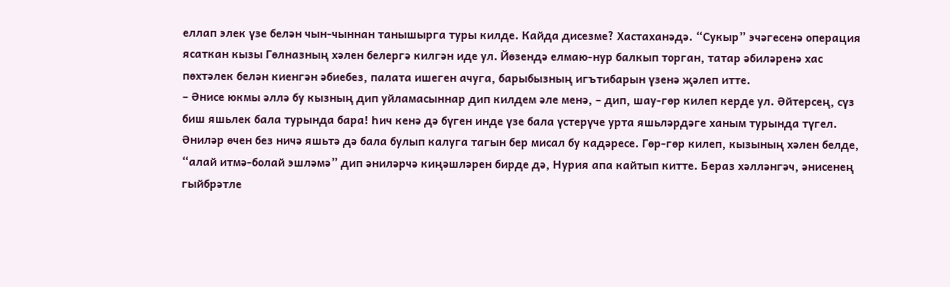еллап элек үзе белән чын-чыннан танышырга туры килде. Кайда дисезме? Хастаханәдә. “Сукыр” эчәгесенә операция ясаткан кызы Гөлназның хәлен белергә килгән иде ул. Йөзендә елмаю-нур балкып торган, татар әбиләренә хас пөхтәлек белән киенгән әбиебез, палата ишеген ачуга, барыбызның игътибарын үзенә җәлеп итте.
– Әнисе юкмы әллә бу кызның дип уйламасыннар дип килдем әле менә, – дип, шау-гөр килеп керде ул. Әйтерсең, сүз биш яшьлек бала турында бара! Һич кенә дә бүген инде үзе бала үстерүче урта яшьләрдәге ханым турында түгел. Әниләр өчен без ничә яшьтә дә бала булып калуга тагын бер мисал бу кадәресе. Гөр-гөр килеп, кызының хәлен белде, “алай итмә-болай эшләмә” дип әниләрчә киңәшләрен бирде дә, Нурия апа кайтып китте. Бераз хәлләнгәч, әнисенең гыйбрәтле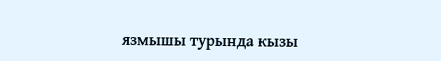язмышы турында кызы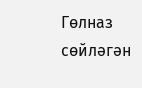Гөлназ сөйләгән